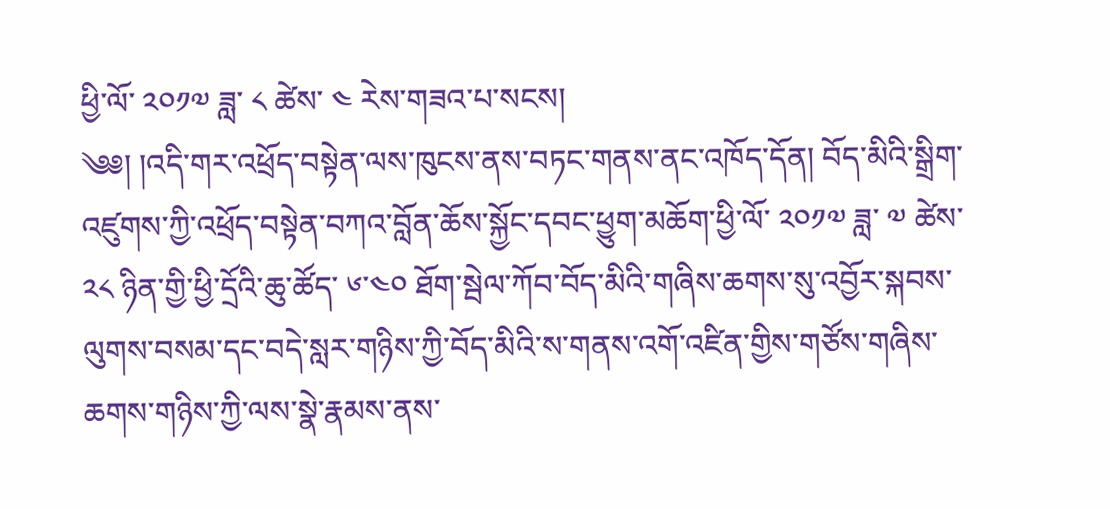ཕྱི་ལོ་ ༢༠༡༧ ཟླ་ ༨ ཚེས་ ༤ རེས་གཟའ་པ་སངས།
༄༅། །འདི་གར་འཕྲོད་བསྟེན་ལས་ཁུངས་ནས་བཏང་གནས་ནང་འཁོད་དོན། བོད་མིའི་སྒྲིག་འཛུགས་ཀྱི་འཕྲོད་བསྟེན་བཀའ་བློན་ཆོས་སྐྱོང་དབང་ཕྱུག་མཆོག་ཕྱི་ལོ་ ༢༠༡༧ ཟླ་ ༧ ཚེས་ ༢༨ ཉིན་གྱི་ཕྱི་དྲོའི་ཆུ་ཚོད་ ༦་༤༠ ཐོག་སྦེལ་ཀོབ་བོད་མིའི་གཞིས་ཆགས་སུ་འབྱོར་སྐབས་ལུགས་བསམ་དང་བདེ་སླར་གཉིས་ཀྱི་བོད་མིའི་ས་གནས་འགོ་འཛིན་གྱིས་གཙོས་གཞིས་ཆགས་གཉིས་ཀྱི་ལས་སྣེ་རྣམས་ནས་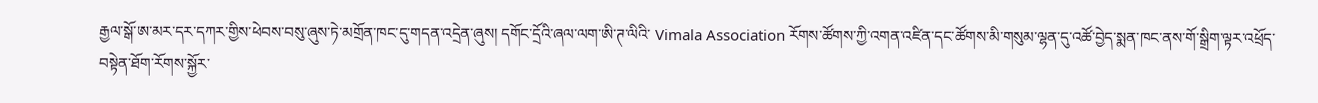རྒྱལ་སྒོ་ཨ་མར་དར་དཀར་གྱིས་ཕེབས་བསུ་ཞུས་ཏེ་མགྲོན་ཁང་དུ་གདན་འདྲེན་ཞུས། དགོང་དྲོའི་ཞལ་ལག་ཨི་ཊ་ལིའི་ Vimala Association ཪོགས་ཚོགས་ཀྱི་འགན་འཛིན་དང་ཚོགས་མི་གསུམ་ལྷན་དུ་འཚོ་བྱེད་སྨན་ཁང་ནས་གོ་སྒྲིག་ལྟར་འཕྲོད་བསྟེན་ཐོག་རོགས་སྐྱོར་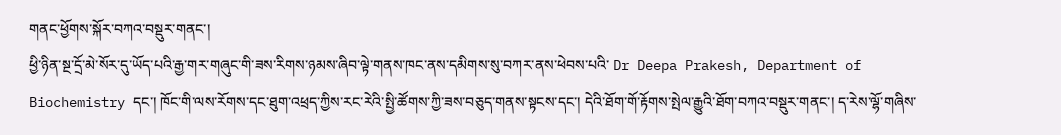གནང་ཕྱོགས་སྐོར་བཀའ་བསྡུར་གནང་།
ཕྱི་ཉིན་སྔ་དྲོ་མེ་སོར་དུ་ཡོད་པའི་རྒྱ་གར་གཞུང་གི་ཟས་རིགས་ཉམས་ཞིབ་ལྟེ་གནས་ཁང་ནས་དམིགས་སུ་བཀར་ནས་ཕེབས་པའི་ Dr Deepa Prakesh, Department of Biochemistry དང་། ཁོང་གི་ལས་རོགས་དང་ཐུག་འཕྲད་ཀྱིས་རང་རེའི་སྤྱི་ཚོགས་ཀྱི་ཟས་བཅུད་གནས་སྟངས་དང་། དེའི་ཐོག་གོ་རྟོགས་སྤེལ་རྒྱུའི་ཐོག་བཀའ་བསྡུར་གནང་། ད་རེས་ལྷོ་གཞིས་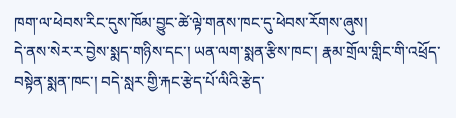ཁག་ལ་ཕེབས་རིང་དུས་ཁོམ་བྱུང་ཚེ་ལྟེ་གནས་ཁང་དུ་ཕེབས་རོགས་ཞུས།
དེ་ནས་སེར་ར་བྱེས་སྨད་གཉིས་དང་། ཡན་ལག་སྨན་རྩིས་ཁང་། རྣམ་གྲོལ་གླིང་གི་འཕྲོད་བསྟེན་སྨན་ཁང་། བདེ་སླར་གྱི་རྐང་རྩེད་པོ་ལིའི་རྩེད་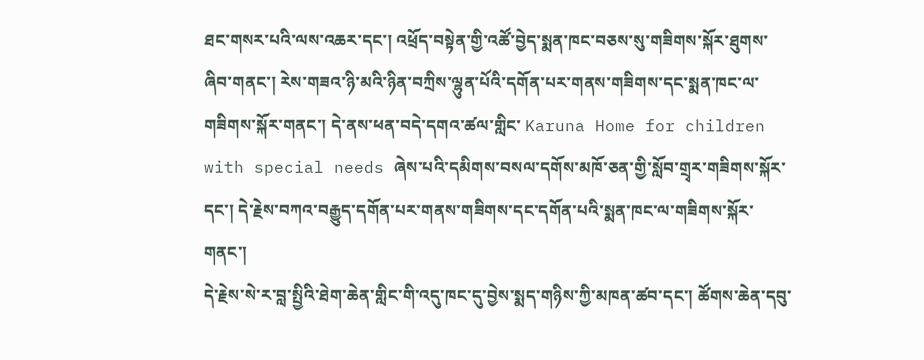ཐང་གསར་པའི་ལས་འཆར་དང་། འཕྲོད་བསྟེན་གྱི་འཚོ་བྱེད་སྨན་ཁང་བཅས་སུ་གཟིགས་སྐོར་ཐུགས་ཞིབ་གནང་། རེས་གཟའ་ཉི་མའི་ཉིན་བཀྲིས་ལྷུན་པོའི་དགོན་པར་གནས་གཟིགས་དང་སྨན་ཁང་ལ་གཟིགས་སྐོར་གནང་། དེ་ནས་ཕན་བདེ་དགའ་ཚལ་གླིང་ Karuna Home for children with special needs ཞེས་པའི་དམིགས་བསལ་དགོས་མཁོ་ཅན་གྱི་སློབ་གྲྭར་གཟིགས་སྐོར་དང་། དེ་རྗེས་བཀའ་བརྒྱུད་དགོན་པར་གནས་གཟིགས་དང་དགོན་པའི་སྨན་ཁང་ལ་གཟིགས་སྐོར་གནང་།
དེ་རྗེས་སེ་ར་བླ་སྤྱིའི་ཐེག་ཆེན་གླིང་གི་འདུ་ཁང་དུ་བྱེས་སྨད་གཉིས་ཀྱི་མཁན་ཚབ་དང་། ཚོགས་ཆེན་དབུ་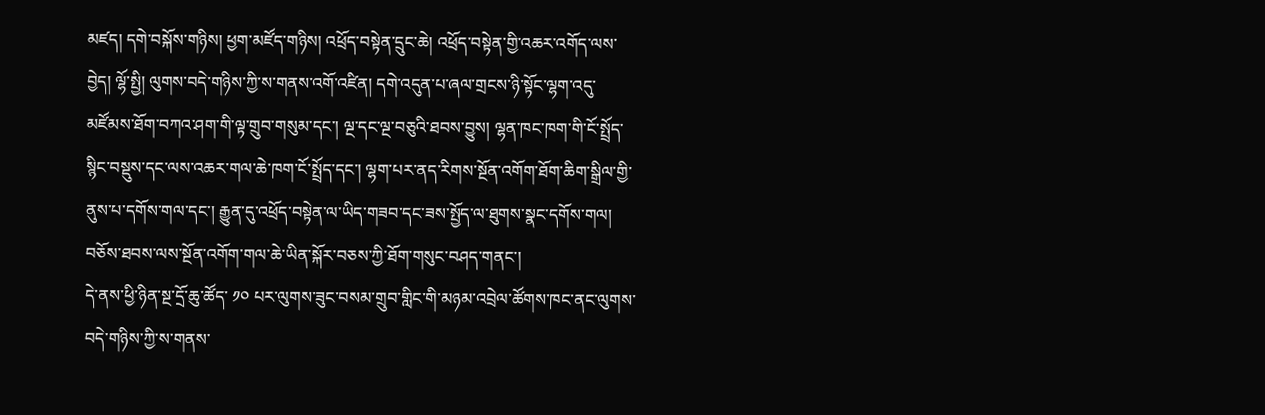མཛད། དགེ་བསྐོས་གཉིས། ཕྱག་མཛོད་གཉིས། འཕྲོད་བསྟེན་དྲུང་ཆེ། འཕྲོད་བསྟེན་གྱི་འཆར་འགོད་ལས་བྱེད། ལྷོ་སྤྱི། ལུགས་བདེ་གཉིས་ཀྱི་ས་གནས་འགོ་འཛིན། དགེ་འདུན་པ་ཞལ་གྲངས་ཉི་སྟོང་ལྷག་འདུ་མཛོམས་ཐོག་བཀའ་ཤག་གི་ལྟ་གྲུབ་གསུམ་དང་། ལྔ་དང་ལྔ་བཅུའི་ཐབས་བྱུས། ལྷན་ཁང་ཁག་གི་ངོ་སྤྲོད་སྙིང་བསྡུས་དང་ལས་འཆར་གལ་ཆེ་ཁག་ངོ་སྤྲོད་དང་། ལྷག་པར་ནད་རིགས་སྔོན་འགོག་ཐོག་ཆིག་སྒྲིལ་གྱི་ནུས་པ་དགོས་གལ་དང་། རྒྱུན་དུ་འཕྲོད་བསྟེན་ལ་ཡིད་གཟབ་དང་ཟས་སྤྱོད་ལ་ཐུགས་སྣང་དགོས་གལ། བཅོས་ཐབས་ལས་སྔོན་འགོག་གལ་ཆེ་ཡིན་སྐོར་བཅས་ཀྱི་ཐོག་གསུང་བཤད་གནང་།
དེ་ནས་ཕྱི་ཉིན་སྔ་དྲོ་ཆུ་ཚོད་ ༡༠ པར་ལུགས་ཟུང་བསམ་གྲུབ་གླིང་གི་མཉམ་འབྲེལ་ཚོགས་ཁང་ནང་ལུགས་བདེ་གཉིས་ཀྱི་ས་གནས་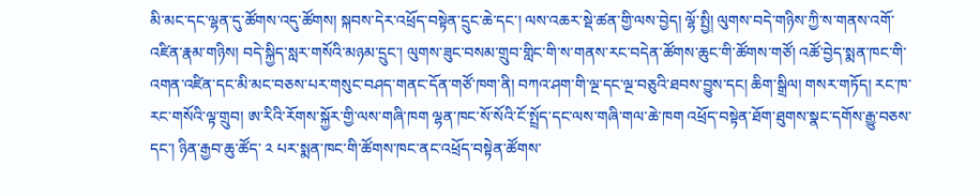མི་མང་དང་ལྷན་དུ་ཚོགས་འདུ་ཚོགས། སྐབས་དེར་འཕྲོད་བསྟེན་དྲུང་ཆེ་དང་། ལས་འཆར་སྡེ་ཚན་གྱི་ལས་བྱེད། ལྷོ་སྤྱི། ལུགས་བདེ་གཉིས་ཀྱི་ས་གནས་འགོ་འཛིན་རྣམ་གཉིས། བདེ་སྐྱིད་སླར་གསོའི་མཉམ་དྲུང་། ལུགས་ཟུང་བསམ་གྲུབ་གླིང་གི་ས་གནས་རང་བདེན་ཚོགས་ཆུང་གི་ཚོགས་གཙོ། འཚོ་བྱེད་སྨན་ཁང་གི་འགན་འཛིན་དང་མི་མང་བཅས་པར་གསུང་བཤད་གནང་དོན་གཙོ་ཁག་ནི། བཀའ་ཤག་གི་ལྔ་དང་ལྔ་བཅུའི་ཐབས་བྱུས་དང། ཆིག་སྒྲིལ། གསར་གཏོད། རང་ཁ་རང་གསོའི་ལྟ་གྲུབ། ཨ་རིའི་རོགས་སྐྱོར་གྱི་ལས་གཞི་ཁག ལྷན་ཁང་སོ་སོའི་ངོ་སྤྲོད་དང་ལས་གཞི་གལ་ཆེ་ཁག འཕྲོད་བསྟེན་ཐོག་ཐུགས་སྣང་དགོས་རྒྱུ་བཅས་དང་། ཉིན་རྒྱབ་ཆུ་ཚོད་ ༢ པར་སྨན་ཁང་གི་ཚོགས་ཁང་ནང་འཕྲོད་བསྟེན་ཚོགས་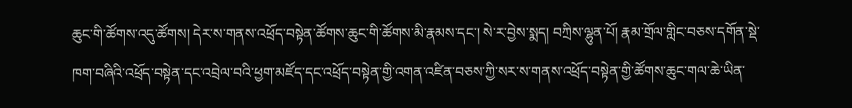ཆུང་གི་ཚོགས་འདུ་ཚོགས། དེར་ས་གནས་འཕྲོད་བསྟེན་ཚོགས་ཆུང་གི་ཚོགས་མི་རྣམས་དང་། སེ་ར་བྱེས་སྨད། བཀྲིས་ལྷུན་པོ། རྣམ་གྲོལ་གླིང་བཅས་དགོན་སྡེ་ཁག་བཞིའི་འཕྲོད་བསྟེན་དང་འབྲེལ་བའི་ཕྱག་མཛོད་དང་འཕྲོད་བསྟེན་གྱི་འགན་འཛིན་བཅས་ཀྱི་སར་ས་གནས་འཕྲོད་བསྟེན་གྱི་ཚོགས་ཆུང་གལ་ཆེ་ཡིན་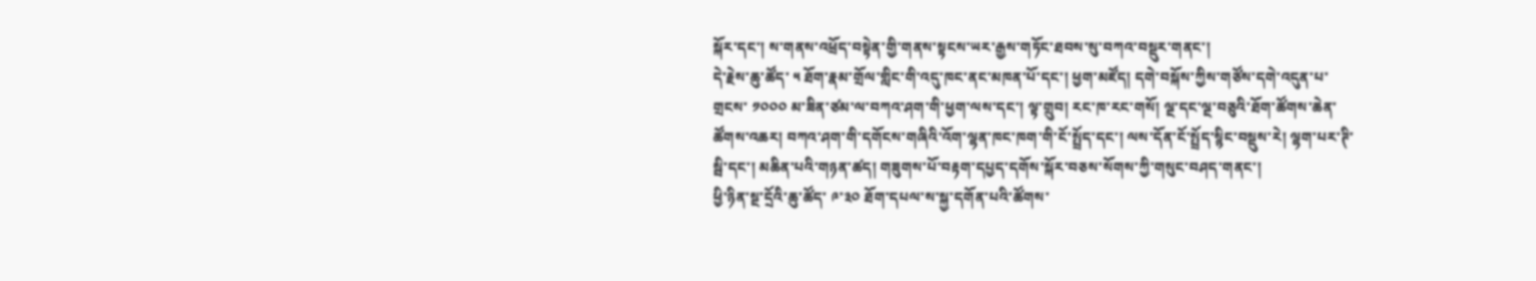སྐོར་དང་། ས་གནས་འཕྲོད་བསྟེན་གྱི་གནས་སྟངས་ཡར་རྒྱས་གཏོང་ཐབས་སུ་བཀའ་བསྡུར་གནང་།
དེ་རྗེས་ཆུ་ཚོད་ ༥ ཐོག་རྣམ་གྲོལ་གླིང་གི་འདུ་ཁང་ནང་མཁན་པོ་དང་། ཕྱག་མཛོད། དགེ་བསྐོས་ཀྱིས་གཙོས་དགེ་འདུན་པ་གྲངས་ ༡༠༠༠ མ་ཟིན་ཙམ་ལ་བཀའ་ཤག་གི་ཕྱག་ལས་དང་། ལྟ་གྲུབ། རང་ཁ་རང་གསོ། ལྔ་དང་ལྔ་བཅུའི་ཐོག་ཚོགས་ཆེན་ཚོགས་འཆར། བཀའ་ཤག་གི་དགོངས་གཞིའི་འོག་ལྷན་ཁང་ཁག་གི་ངོ་སྤྲོད་དང་། ལས་དོན་ངོ་སྤྲོད་སྙིང་བསྡུས་རེ། ལྷག་པར་ཊི་སྦི་དང་། མཆིན་པའི་གཉན་ཚད། གཟུགས་པོ་བརྟག་དཔྱད་དགོས་སྐོར་བཅས་སོགས་ཀྱི་གསུང་བཤད་གནང་།
ཕྱི་ཉིན་སྔ་དྲོའི་ཆུ་ཚོད་ ༩་༣༠ ཐོག་དཔལ་ས་སྐྱ་དགོན་པའི་ཚོགས་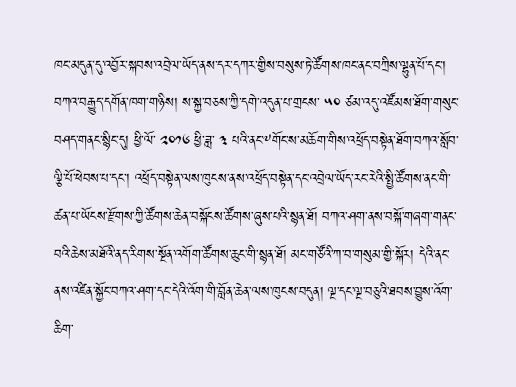ཁང་མདུན་དུ་འབྱོར་སྐབས་འབྲེལ་ཡོད་ནས་དར་དཀར་གྱིས་བསུས་ཏེ་ཚོགས་ཁང་ནང་བཀྲིས་ལྷུན་པོ་དང་། བཀའ་བརྒྱུད་དགོན་ཁག་གཉིས། ས་སྐྱ་བཅས་ཀྱི་དགེ་འདུན་པ་གྲངས་ ༥༠ ཙམ་འདུ་འཛོམས་ཐོག་གསུང་བཤད་གནང་སྙིང་དུ། ཕྱི་ལོ་ ༢༠༡༦ ཕྱི་ཟླ་ ༣ པའི་ནང་༸གོང་ས་མཆོག་གིས་འཕྲོད་བསྟེན་ཐོག་བཀའ་སློབ་ལྕི་པོ་ཕེབས་པ་དང་། འཕྲོད་བསྟེན་ལས་ཁུངས་ནས་འཕྲོད་བསྟེན་དང་འབྲེལ་ཡོད་རང་རེའི་སྤྱི་ཚོགས་ནང་གི་ཚན་པ་ཡོངས་རྫོགས་ཀྱི་ཚོགས་ཆེན་བསྐོངས་ཚོགས་ཞུས་པའི་སྙན་ཐོ། བཀའ་ཤག་ནས་བསྐོ་གཞག་གནང་བའི་ཆེས་མཐོའི་ནད་རིགས་སྔོན་འགོག་ཚོགས་ཆུང་གི་སྙན་ཐོ། མང་གཙོའི་ཀ་བ་གསུམ་གྱི་སྐོར། དེའི་ནང་ནས་འཛིན་སྐྱོང་བཀའ་ཤག་དང་དེའི་འོག་གི་བློན་ཆེན་ལས་ཁུངས་བདུན། ལྔ་དང་ལྔ་བཅུའི་ཐབས་བྱུས་འོག་ཆིག་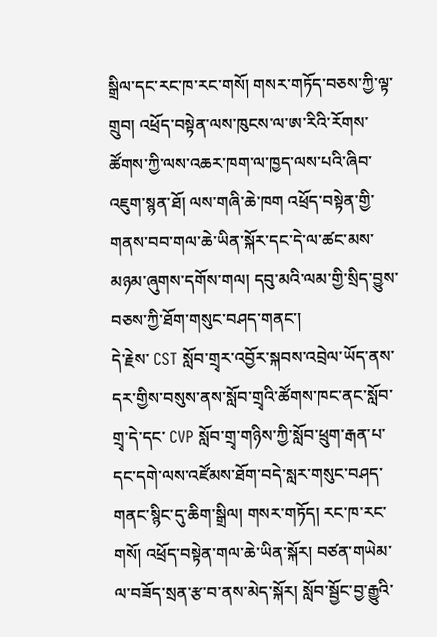སྒྲིལ་དང་རང་ཁ་རང་གསོ། གསར་གཏོད་བཅས་ཀྱི་ལྟ་གྲུབ། འཕྲོད་བསྟེན་ལས་ཁུངས་ལ་ཨ་རིའི་རོགས་ཚོགས་ཀྱི་ལས་འཆར་ཁག་ལ་ཁྱད་ལས་པའི་ཞིབ་འཇུག་སྙན་ཐོ། ལས་གཞི་ཆེ་ཁག འཕྲོད་བསྟེན་གྱི་གནས་བབ་གལ་ཆེ་ཡིན་སྐོར་དང་དེ་ལ་ཚང་མས་མཉམ་ཞུགས་དགོས་གལ། དབུ་མའི་ལམ་གྱི་སྲིད་བྱུས་བཅས་ཀྱི་ཐོག་གསུང་བཤད་གནང་།
དེ་རྗེས་ CST སློབ་གྲྭར་འབྱོར་སྐབས་འབྲེལ་ཡོད་ནས་དར་གྱིས་བསུས་ནས་སློབ་གྲྭའི་ཚོགས་ཁང་ནང་སློབ་གྲྭ་དེ་དང་ CVP སློབ་གྲྭ་གཉིས་ཀྱི་སློབ་ཕྲུག་རྒན་པ་དང་དགེ་ལས་འཛོམས་ཐོག་བདེ་སླར་གསུང་བཤད་གནང་སྙིང་དུ་ཆིག་སྒྲིལ། གསར་གཏོད། རང་ཁ་རང་གསོ། འཕྲོད་བསྟེན་གལ་ཆེ་ཡིན་སྐོར། བཙན་གཡེམ་ལ་བཟོད་སྲན་རྩ་བ་ནས་མེད་སྐོར། སློབ་སྦྱོང་བྱ་རྒྱུའི་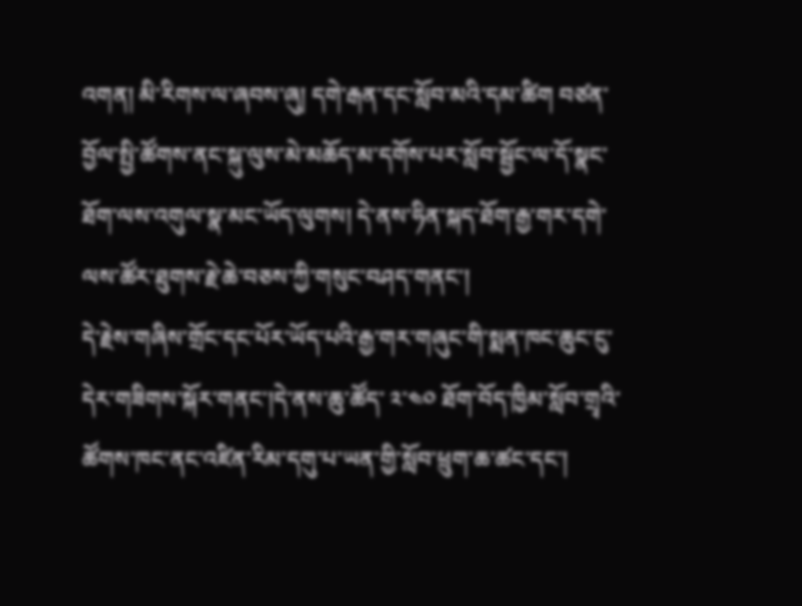འགན། མི་རིགས་ལ་ཞབས་ཞུ། དགེ་རྒན་དང་སློབ་མའི་དམ་ཚིག བཙན་བྱོལ་སྤྱི་ཚོགས་ནང་སྐུ་ལུས་མེ་མཆོད་མ་དགོས་པར་སློབ་སྦྱོང་ལ་དོ་སྣང་ཐོག་ལས་འགུལ་སྣ་མང་ཡོད་ལུགས། དེ་ནས་ཧིན་སྐད་ཐོག་རྒྱ་གར་དགེ་ལས་ཚོར་ཐུགས་རྗེ་ཆེ་བཅས་ཀྱི་གསུང་བཤད་གནང་།
དེ་རྗེས་གཞིས་གྲོང་དང་པོར་ཡོད་པའི་རྒྱ་གར་གཞུང་གི་སྨན་ཁང་ཆུང་ངུ་དེར་གཟིགས་སྐོར་གནང་།དེ་ནས་ཆུ་ཚོད་ ༢་༤༠ ཐོག་བོད་ཁྱིམ་སློབ་གྲྭའི་ཚོགས་ཁང་ནང་འཛིན་རིམ་དགུ་པ་ཡན་གྱི་སློབ་ཕྲུག་ཆ་ཚང་དང་།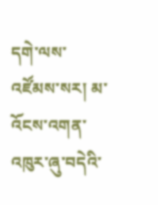དགེ་ལས་འཛོམས་སར། མ་འོངས་འགན་འཁུར་ཞུ་བདེའི་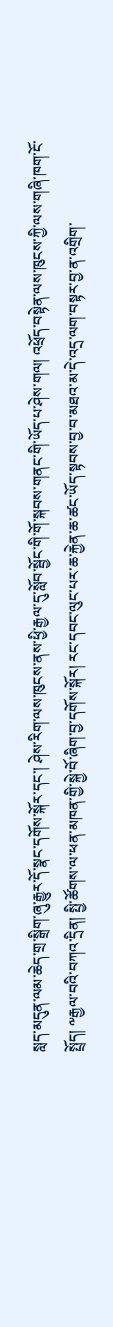སླད་མདུན་ལམ་ཆེད་གྲ་སྒྲིག་ཞུ་རྒྱུར་དོ་སྣང་དགོས་སྐོར་དང་། ཤེས་རིག་ལས་ཁུངས་ནས་ཕྱི་རྒྱལ་དུ་སློབ་སྦྱོང་གི་གོ་སྐབས་གནང་གི་ཡོད་པ་ཤེས་གལ། འཕྲོད་བསྟེན་ལས་ཁུངས་ཀྱི་ལས་གཞི་ཁག་ངོ་སྤྲོད། ༸རྒྱལ་བའི་བཀའ་དྲིན། སྤྱི་ཚོགས་ལ་ཕན་མཁན་གྱི་སྐྱེ་བོ་ཞིག་བྱ་དགོས་སྐོར། རང་དབང་ལུང་པར་ཆ་རྐྱེན་ཆ་ཚང་ཡོད་སྟབས་བྱ་བ་མཐའ་མ་དེ་འདྲ་ལག་བསྟར་བྱ་ན་འགྲིག་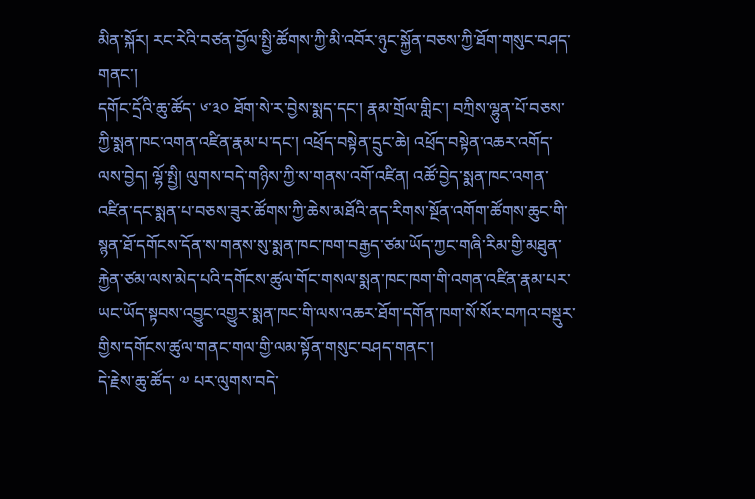མིན་སྐོར། རང་རེའི་བཙན་བྱོལ་སྤྱི་ཚོགས་ཀྱི་མི་འབོར་ཉུང་སྐྱོན་བཅས་ཀྱི་ཐོག་གསུང་བཤད་གནང་།
དགོང་དྲོའི་ཆུ་ཚོད་ ༦་༣༠ ཐོག་སེ་ར་བྱེས་སྨད་དང་། རྣམ་གྲོལ་གླིང་། བཀྲིས་ལྷུན་པོ་བཅས་ཀྱི་སྨན་ཁང་འགན་འཛིན་རྣམ་པ་དང་། འཕྲོད་བསྟེན་དྲུང་ཆེ། འཕྲོད་བསྟེན་འཆར་འགོད་ལས་བྱེད། ལྷོ་སྤྱི། ལུགས་བདེ་གཉིས་ཀྱི་ས་གནས་འགོ་འཛིན། འཚོ་བྱེད་སྨན་ཁང་འགན་འཛིན་དང་སྨན་པ་བཅས་ཟུར་ཚོགས་ཀྱི་ཆེས་མཐོའི་ནད་རིགས་སྔོན་འགོག་ཚོགས་ཆུང་གི་སྙན་ཐོ་དགོངས་དོན་ས་གནས་སུ་སྨན་ཁང་ཁག་བརྒྱད་ཙམ་ཡོད་ཀྱང་གཞི་རིམ་གྱི་མཐུན་རྐྱེན་ཙམ་ལས་མེད་པའི་དགོངས་ཚུལ་གོང་གསལ་སྨན་ཁང་ཁག་གི་འགན་འཛིན་རྣམ་པར་ཡང་ཡོད་སྟབས་འབྱུང་འགྱུར་སྨན་ཁང་གི་ལས་འཆར་ཐོག་དགོན་ཁག་སོ་སོར་བཀའ་བསྡུར་གྱིས་དགོངས་ཚུལ་གནང་གལ་གྱི་ལམ་སྟོན་གསུང་བཤད་གནང་།
དེ་རྗེས་ཆུ་ཚོད་ ༧ པར་ལུགས་བདེ་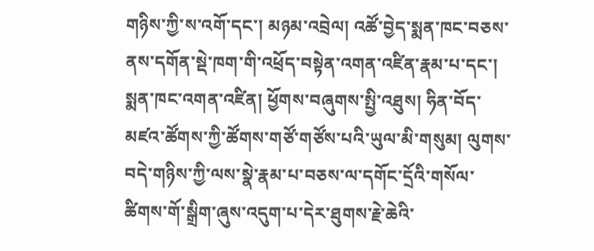གཉིས་ཀྱི་ས་འགོ་དང་། མཉམ་འབྲེལ། འཚོ་བྱེད་སྨན་ཁང་བཅས་ནས་དགོན་སྡེ་ཁག་གི་འཕྲོད་བསྟེན་འགན་འཛིན་རྣམ་པ་དང་། སྨན་ཁང་འགན་འཛིན། ཕྱོགས་བཞུགས་སྤྱི་འཐུས། ཧིན་བོད་མཛའ་ཚོགས་ཀྱི་ཚོགས་གཙོ་གཙོས་པའི་ཡུལ་མི་གསུམ། ལུགས་བདེ་གཉིས་ཀྱི་ལས་སྣེ་རྣམ་པ་བཅས་ལ་དགོང་དྲོའི་གསོལ་ཚིགས་གོ་སྒྲིག་ཞུས་འདུག་པ་དེར་ཐུགས་རྗེ་ཆེའི་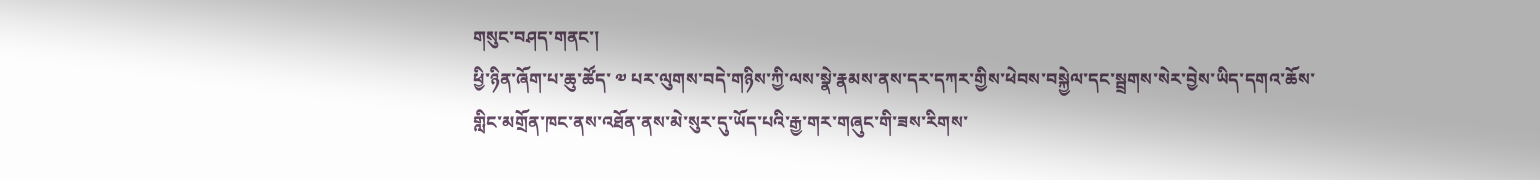གསུང་བཤད་གནང་།
ཕྱི་ཉིན་ཞོག་པ་ཆུ་ཚོད་ ༧ པར་ལུགས་བདེ་གཉིས་ཀྱི་ལས་སྣེ་རྣམས་ནས་དར་དཀར་གྱིས་ཕེབས་བསྐྱེལ་དང་སྦྲགས་སེར་བྱེས་ཡིད་དགའ་ཆོས་གླིང་མགྲོན་ཁང་ནས་འཐོན་ནས་མེ་སུར་དུ་ཡོད་པའི་རྒྱ་གར་གཞུང་གི་ཟས་རིགས་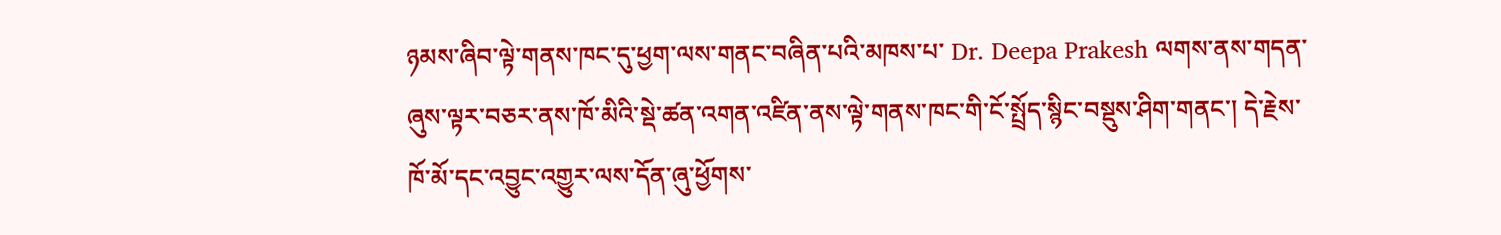ཉམས་ཞིབ་ལྟེ་གནས་ཁང་དུ་ཕྱག་ལས་གནང་བཞིན་པའི་མཁས་པ་ Dr. Deepa Prakesh ལགས་ནས་གདན་ཞུས་ལྟར་བཅར་ནས་ཁོ་མིའི་སྡེ་ཚན་འགན་འཛིན་ནས་ལྟེ་གནས་ཁང་གི་ངོ་སྤྲོད་སྙིང་བསྡུས་ཤིག་གནང་། དེ་རྗེས་ཁོ་མོ་དང་འབྱུང་འགྱུར་ལས་དོན་ཞུ་ཕྱོགས་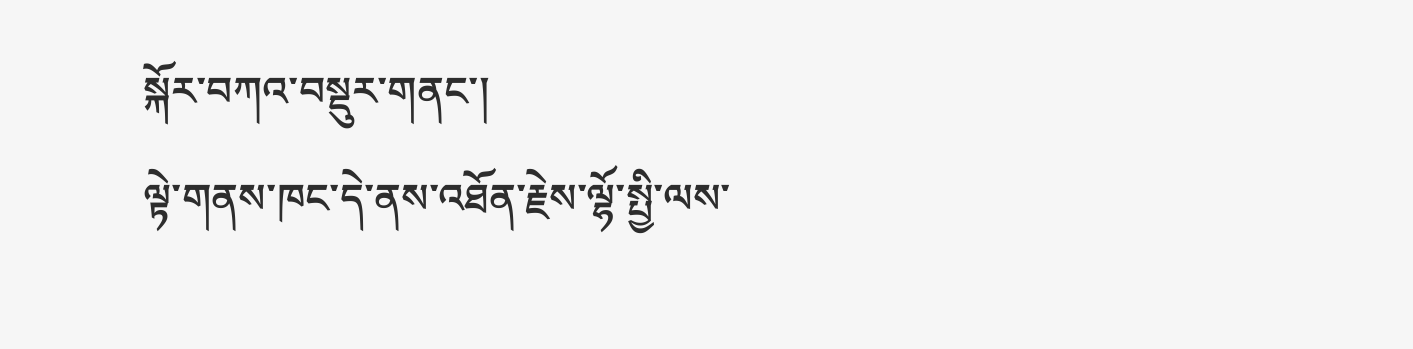སྐོར་བཀའ་བསྡུར་གནང་།
ལྟེ་གནས་ཁང་དེ་ནས་འཐོན་རྗེས་ལྷོ་སྤྱི་ལས་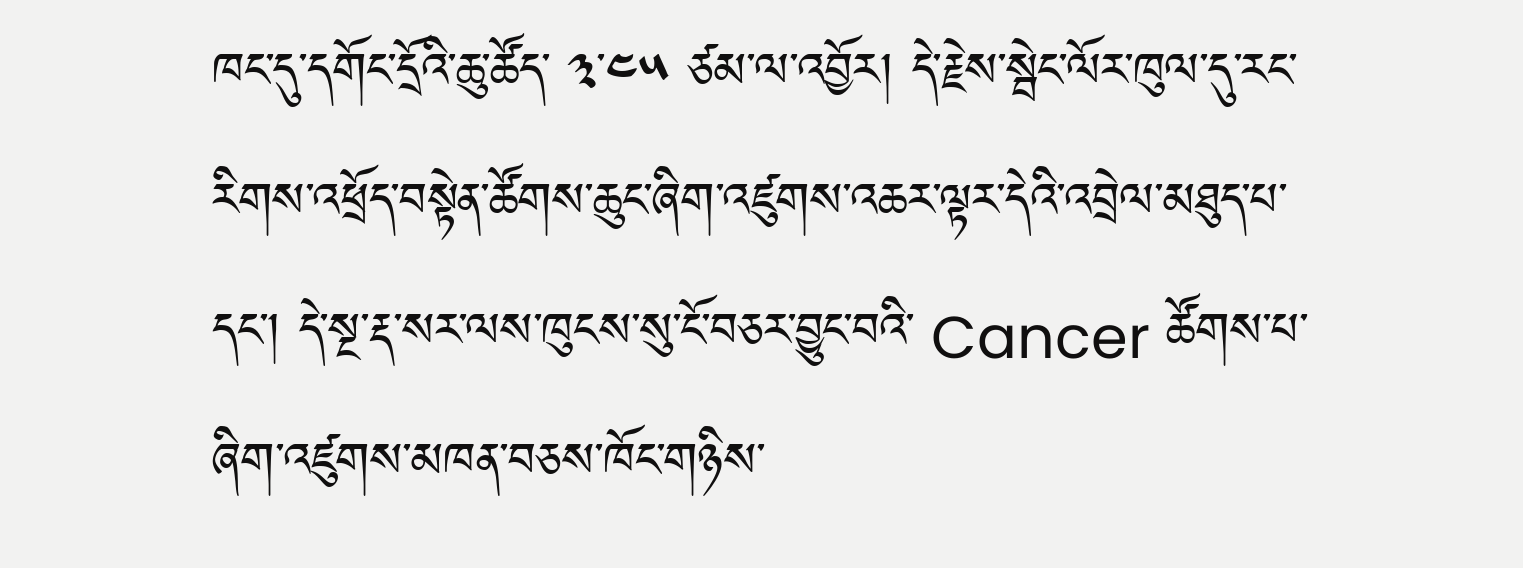ཁང་དུ་དགོང་དྲོའི་ཆུ་ཚོད་ ༣་༤༥ ཙམ་ལ་འབྱོར། དེ་རྗེས་སྦེང་ལོར་ཁུལ་དུ་རང་རིགས་འཕྲོད་བསྟེན་ཚོགས་ཆུང་ཞིག་འཛུགས་འཆར་ལྟར་དེའི་འབྲེལ་མཐུད་པ་དང་། དེ་སྔ་རྡ་སར་ལས་ཁུངས་སུ་ངོ་བཅར་བྱུང་བའི་ Cancer ཚོགས་པ་ཞིག་འཛུགས་མཁན་བཅས་ཁོང་གཉིས་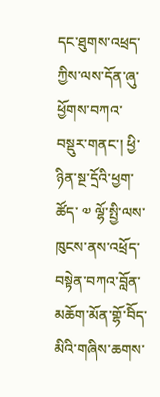དང་ཐུགས་འཕྲད་ཀྱིས་ལས་དོན་ཞུ་ཕྱོགས་བཀའ་བསྡུར་གནང་། ཕྱི་ཉིན་སྔ་དྲོའི་ཕྱག་ཚོད་ ༧ ལྷོ་སྤྱི་ལས་ཁུངས་ནས་འཕྲོད་བསྟེན་བཀའ་བློན་མཆོག་མོན་གྷོ་བིོད་མིའི་གཞིས་ཆགས་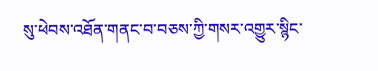སུ་ཕེབས་འཐོན་གནང་བ་བཅས་ཀྱི་གསར་འགྱུར་སྙིང་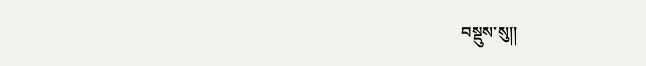བསྡུས་སུ།།